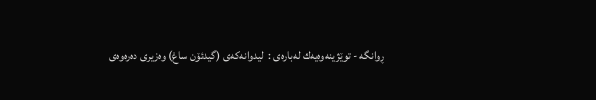ڕوانگە - توێژینه‌وه‌یه‌ك له‌باره‌ی :  لیدوانه‌كه‌ی (گیدئۆن ساغ) وەزیری دەرەوەی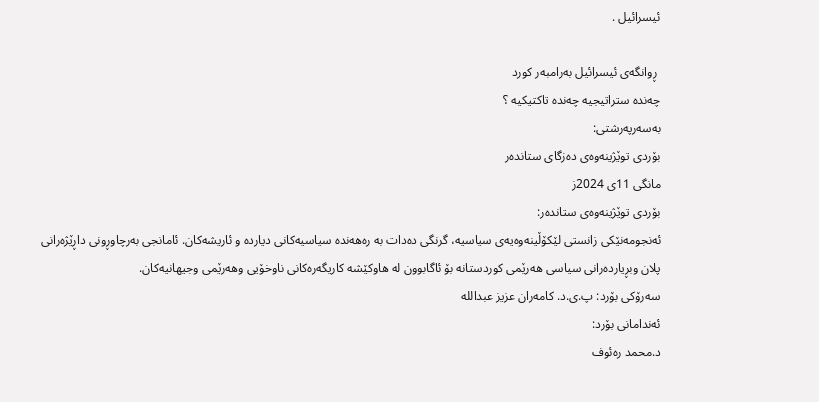ئیسرائیل .

 ڕوانگه‌ی ئیسرائیل به‌رامبه‌ر كورد
چه‌نده‌ ستراتیجیه‌ چه‌نده‌ تاكتیكیه‌ ؟
به‌سه‌رپه‌رشتی:
بۆردی توێژینه‌وه‌ی دەزگای ستاندەر
مانگی 11ی 2024ز
بۆردی توێژینه‌وه‌ی ستانده‌ر:
ئه‌نجومه‌نێكی زانستی لێكۆڵینه‌وه‌یه‌ی سیاسیه‌، گرنگی ده‌دات به‌ ره‌هه‌نده‌ سیاسیه‌كانی دیارده‌ و ئاریشه‌كان‌. ئامانجی به‌رچاوڕونی داڕێژه‌رانی پلان وبڕیارده‌رانی سیاسی هه‌رێمی كوردستانه‌ بۆ ئاگابوون له‌ هاوكێشه كاریگه‌ره‌كانی‌ ناوخۆیی وهه‌رێمی وجیهانیه‌كان.
سه‌رۆكی بۆرد: پ.ی.د. كامه‌ران عزیز عبداللە
ئه‌ندامانی بۆرد:
د.محمد ره‌ئوف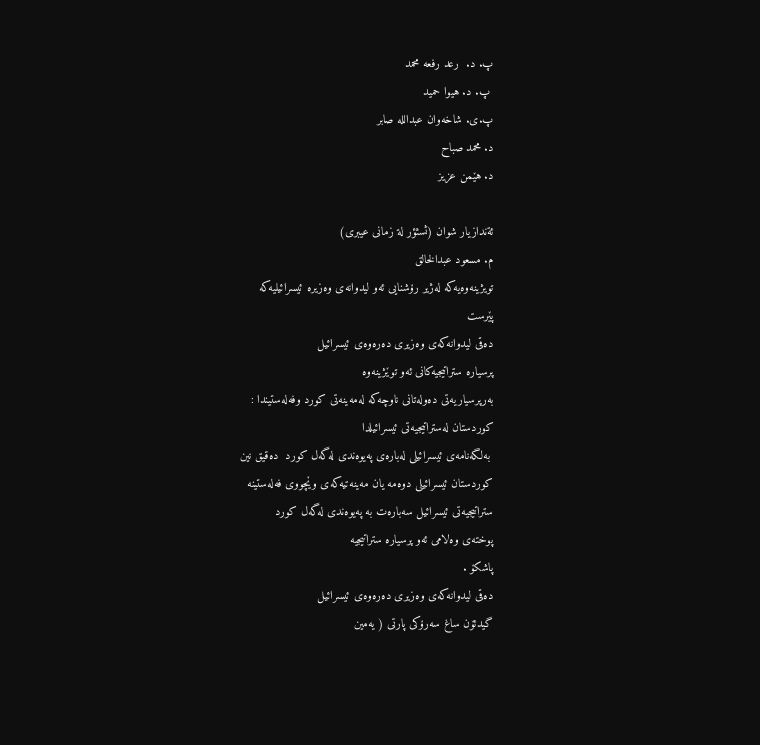پ. د.  رعد رفعه محمد
 پ. د. هیوا حمید
پ.ی. شاخەوان عبداللە صابر
د. محمد صباح
د. هێمن عزیز

ئةندازيار شوان (ثسثؤر لة زمانى عيبرى)
م. مسعود عبدالخالق
تویژینه‌وه‌یه‌كه‌ له‌ژیر رۆشنایی ئه‌و لیدوانه‌ی وه‌زیره‌ ئیسرائیلیه‌كه‌
پێرست
ده‌قی لیدوانه‌كه‌ی وه‌زیری ده‌ره‌وه‌ی ئیسرائیل
پرسیاره‌ ستراتیجیه‌كانی ئه‌و توێژینه‌وه‌
به‌رپرسیاریه‌تی ده‌وله‌تانی ناوچه‌كه‌ له‌مه‌ینه‌تی كورد وفەلەستیندا :
كوردستان له‌ستراتیجیه‌تی ئیسرائیلدا
 به‌لگه‌نامه‌ی ئیسرائیلی له‌باره‌ی پەیوەندى لەگەل کورد  ده‌قیق نین
كوردستان ئيسرائيلى دوەمە یان مه‌ینه‌تیه‌كه‌ی وێچووى فەلەستینە
ستراتیجیەتى ئیسرائیل سەبارەت بە پەیوەندى لەگەل کورد
پوخته‌ی وه‌لامی ئه‌و پرسیاره‌ ستراتیجیه‌
پاشكۆ .
ده‌قی لیدوانه‌كه‌ی وه‌زیری ده‌ره‌وه‌ی ئیسرائیل
گیدئۆن ساغ سەرۆکی پارتی ( یەمین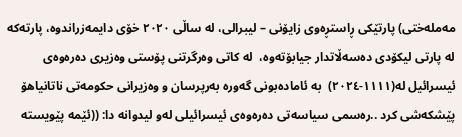مەملەختی) پارتێکی ڕاستڕەوی زایۆنی – لیبرالی، لە ساڵی ٢٠٢٠ خۆی دایمەزراندوە، پارتەکە لە پارتی لیکۆدی دەسەڵاتدار جیابۆتەوە،  لە کاتی وەرگرتنی پۆستی وەزیری دەرەوەی ئیسرائیل له‌(١١١١-٢٠٢٤)  بە ئامادەبونی گەورە بەرپرسان و وەزیرانی حکومەتی ناتانیاهۆ پێشکەشی کرد ..ره‌سمی سیاسه‌تی ده‌ره‌وه‌ی ئیسرائیلی له‌و لیدوانه‌ دا: ((ئێمە پێویستە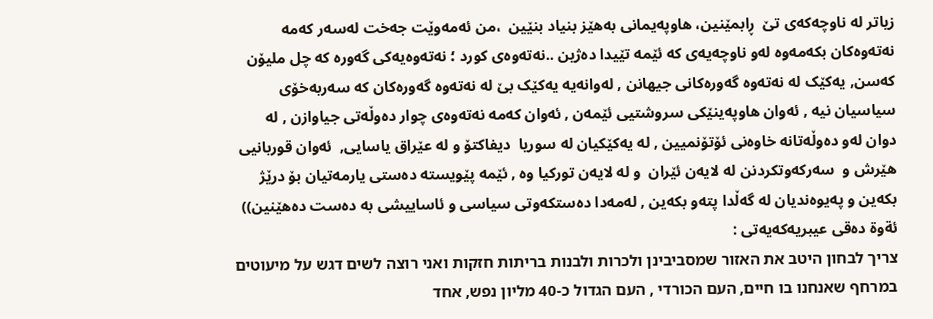زیاتر لە ناوچەکەی تێ  ڕابمێنین، هاوپەیمانی بەهێز بنیاد بنێین  ،من ئەمەوێت جەخت لەسەر کەمە نەتەوەکان بکەمەوە لەو ناوچەیەی کە ئێمە تێیدا دەژین ..نەتەوەی کورد ؛ نەتەوەیەکی گەورە کە چل ملیۆن کەسن, یەکێک لە نەتەوە گەورەکانی جیهانن , لەوانەیە یەکێک بێ لە نەتەوە گەورەکان کە سەربەخۆی سیاسیان نیە , ئەوان هاوپەینێکی سروشتیی ئێمەن , ئەوان کەمە نەتەوەی چوار دەوڵەتی جیاوازن , لە دوان لەو دەوڵەتانە خاوەنی ئۆتۆنمیین , لە یەکێکیان لە سوریا  دیفاکتۆ و لە عێراق یاسایی,  ئەوان قوربانیی هێرش و  سەرکەوتکردنن لە لایەن ئێران  و لە لایەن تورکیا وە , ئێمە پێویستە دەستی یارمەتیان بۆ درێژ بکەین و پەیوەندیان لە گەڵدا پتەو بکەین , لەمەدا دەستکەوتی سیاسی و ئاساییشی بە دەست دەهێنین))
ئةوة ده‌قی عیبریه‌كه‌یه‌تی :
צריך לבחון היטב את האזור שמסביבינן ולכרות ולבנות בריתות חזקות ואני רוצה לשים דגש על מיעוטים במרחף שאנחנו בו חיים, העם הכורדי , העם הגדול כ-40 מליון נפש, אחד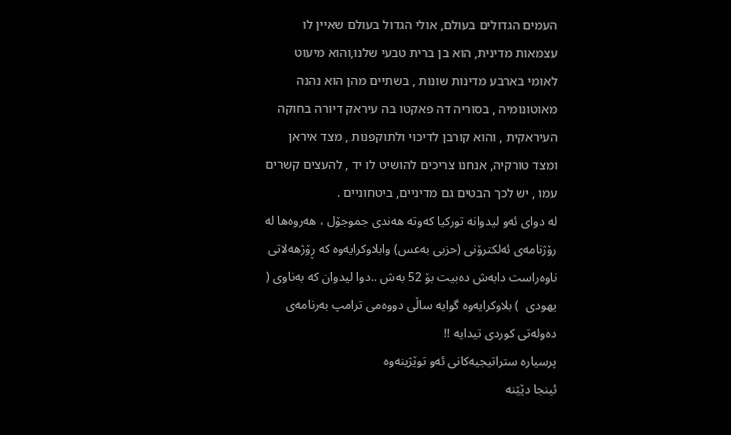העמים הגדולים בעולם, אולי הגדול בעולם שאיין לו עצמאות מדינית, הוא בן ברית טבעי שלנו,והוא מיעוט לאומי בארבע מדינות שונות , בשתיים מהן הוא נהנה מאוטונומיה , בסוריה דה פאקטו בה עיראק דיורה בחוקה  העיראקית , והוא קורבן לדיכוי ולתוקפנות , מצד איראן ומצד טורקיה, אנחנו צריכים להושיט לו יד , להעצים קשרים עמו , יש לכך הבטים גם מדיניים, ביטחוניים .
له‌ دوای ئه‌و لیدوانه‌ توركیا كه‌وته‌ هه‌ندی جموجۆل ، هەر‌وه‌ها له‌ رۆژنامه‌ی ئه‌لكترۆنی (حزبی به‌عس) وابلاوكرایه‌وه‌ كه‌ ڕۆژهه‌لاتی ناوه‌راست دابه‌ش ده‌بیت بۆ 52 به‌ش ..دوا لیدوان كه‌ به‌ناوی ( یهودی  ) بلاوكرایه‌وه‌ گوایه‌ ساڵی دووه‌می ترامپ به‌رنامه‌ی ده‌وله‌تی كوردی تیدایه‌ !!
پرسیاره‌ ستراتیجیه‌كانی ئه‌و توێژینه‌وه‌
ئینجا دێێنه‌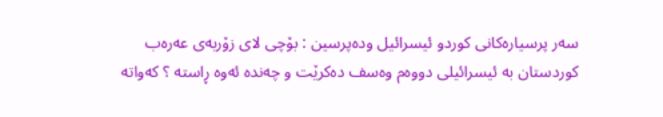سه‌ر پرسیاره‌كانی كوردو ئیسرائیل وده‌پرسین : بۆچی لای زۆربه‌ی عه‌ره‌ب كوردستان به‌ ئیسرائیلی دووه‌م وه‌سف ده‌كرێت و چه‌نده‌ ئه‌وه‌ ڕاسته‌ ؟ كه‌واته‌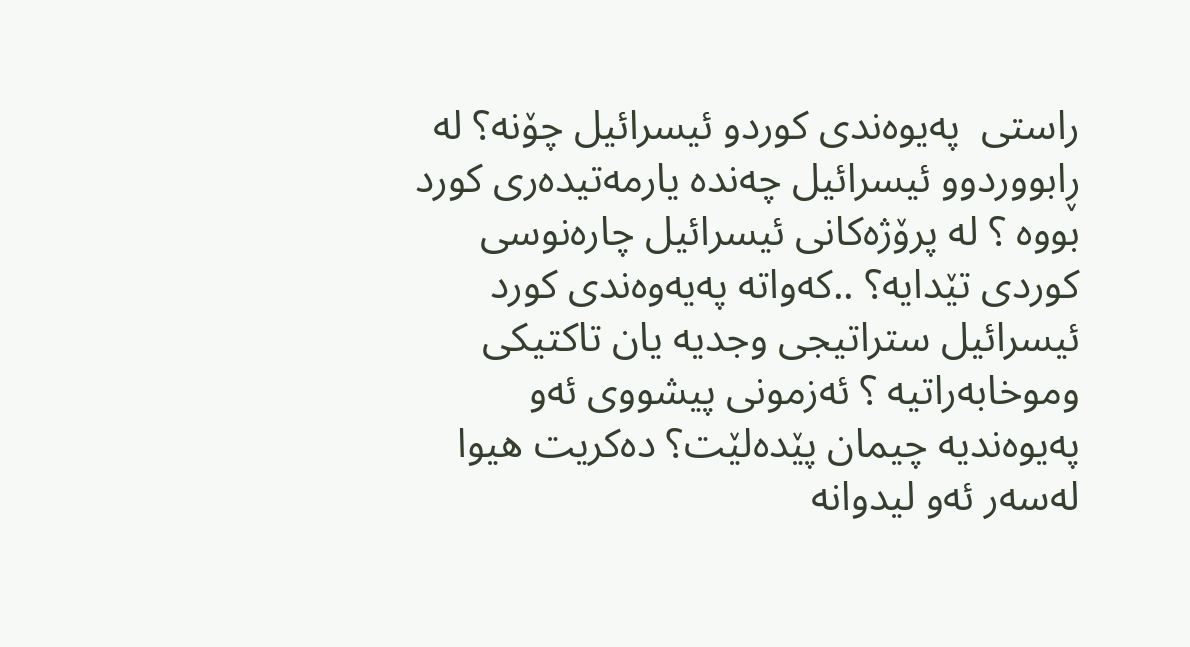راستی  په‌یوه‌ندی كوردو ئیسرائیل چۆنه‌‌؟ له‌ ڕابووردوو ئیسرائیل چه‌نده‌ یارمه‌تیده‌ری كورد بووه‌ ؟ له‌ پرۆژه‌كانی ئیسرائیل چاره‌نوسی كوردی تێدایه‌؟ ..كه‌واته‌ په‌یه‌وه‌ندی كورد ئیسرائیل ستراتیجی وجدیه‌ یان تاكتیكی وموخابه‌راتیه‌ ؟ ئه‌زمونی پیشووی ئه‌و په‌یوه‌ندیه‌ چیمان پێده‌لێت؟ ده‌كریت هیوا له‌سه‌ر ئه‌و لیدوانه‌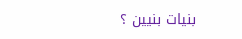بنیات بنیین ؟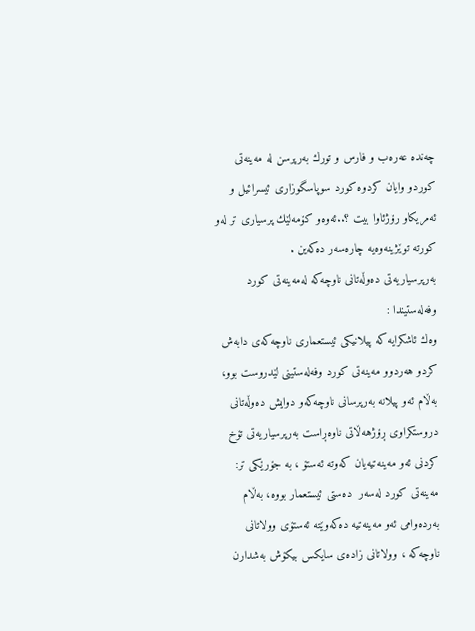چه‌نده‌ عەرەب و فارس و تورك به‌رپرسن له‌ مه‌ینه‌تی كوردو وایان كردوه‌ كورد سوپاسگوزاری ئیسرائیل و ئه‌مریكاو رۆژئاوا بیت ؟..ئه‌وه‌و كۆمه‌لێك پرسیاری تر له‌و كورته‌ توێژینه‌وه‌یه‌ چاره‌سه‌ر ده‌كه‌ین .
به‌رپرسیاریه‌تی ده‌وڵه‌تانی ناوچه‌كه‌ له‌مه‌ینه‌تی كورد وفەلەستیندا :
وه‌ك ئاشكرایه‌ كه‌ پیلانیكی ئیستعماری ناوچه‌كه‌ی دابه‌ش كردو هه‌ردوو مه‌ینه‌تی كورد وفەلەستینی لێدروست بوو، به‌ڵام ئه‌و پیلانه‌ به‌رپرسانی ناوچه‌كه‌و دوایش ده‌وڵه‌تانی دروستكراوی ڕۆژهه‌ڵاتی ناوه‌ڕاست به‌رپرسیاریه‌تی تۆخ كردنی ئه‌و مه‌ینه‌تیه‌یان كه‌وته‌ ئه‌ستۆ ، به‌ جۆرێكی تر: مه‌ینه‌تی كورد له‌سه‌ر  ده‌ستی ئیستعمار بووه‌، به‌ڵام به‌رده‌وامی ئه‌و مه‌ینه‌تیه‌ ده‌كه‌وێته‌ ئه‌ستۆی وولاتانی ناوچه‌كه‌ ، وولاتانی زاده‌ی سایكس بیكۆش به‌شدارن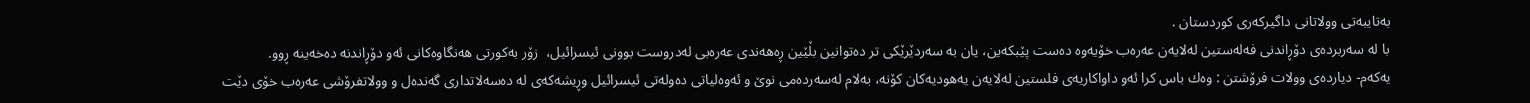به‌تایبه‌تی وولاتانی داگیركه‌ری كوردستان .
با له‌ سه‌ربرده‌ی دۆڕاندنی فەلەستین له‌لایه‌ن عه‌ره‌ب خۆیه‌وه‌ ده‌ست پێبكه‌ین، یان به‌ سه‌ردێرێكی تر ده‌توانین بڵێین ڕه‌هه‌ندی عەرەبی له‌دروست بوونی ئیسرائیل،  زۆر به‌كورتی هه‌نگاوه‌كانی ئه‌و دۆڕاندنه‌ ده‌خه‌ینه‌ ڕوو.
یه‌كه‌م- دیارده‌ی وولات فرۆشتن : وه‌ك باس كرا ئه‌و داواكاریه‌ی فلستین له‌لایه‌ن یه‌هودیه‌كان كۆنه،‌ به‌لام له‌سه‌رده‌می نوێ و ئه‌وه‌لیاتی ده‌وله‌تی ئیسرائیل وڕیشەكەی لە دەسەلاتداری گەندەل و وولاتفرۆشی عەرەب خۆی دێت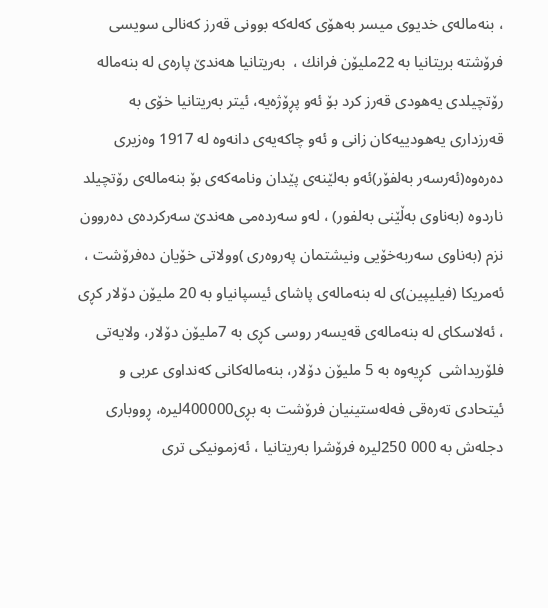، بنەمالەی خدیوی میسر بەهۆی كەلەكە بوونی قەرز كەنالی سویسی فرۆشتە بریتانیا بە 22ملیۆن فرانك ،  بەریتانیا هەندێ پارەی لە بنەمالە رۆتچیلدی یه‌هودی قەرز كرد بۆ ئەو پڕۆژەیە، ئیتر بەریتانیا خۆی بە قەرزداری یەهودییەكان زانی و ئەو چاکەیەى دانه‌وه‌ له‌ 1917 وەزیری دەرەوە(ئەرسەر بەلفۆر)ئەو بەلێنەی پێدان ونامه‌كه‌ی بۆ بنه‌ماله‌ی رۆتچیلد ناردوه‌ (به‌ناوی به‌ڵێنی به‌لفور) ، لەو سەردەمی هەندێ سەركردەی دەروون نزم (بەناوی سەربەخۆیی ونیشتمان پەروەری )وولاتی خۆیان دەفرۆشت ، ئەمریكا (فیلیپین)ی لە بنەمالەی پاشای ئیسپانیاو بە 20 ملیۆن دۆلار كڕی ، ئەلاسكای لە بنەمالەی قەیسەر روسی كڕی بە 7ملیۆن دۆلار، ولایەتی فلۆریداشی  كڕیەوە بە 5 ملیۆن دۆلار، بنەمالەكانی كه‌نداوی عربی و ئیتحادی تەرەقی فەلەستینیان فرۆشت بە بڕی400000لیرە، ڕووباری دجلەش بە 000 250لیرە فرۆشرا بەریتانیا ، ئەزمونیكی ترى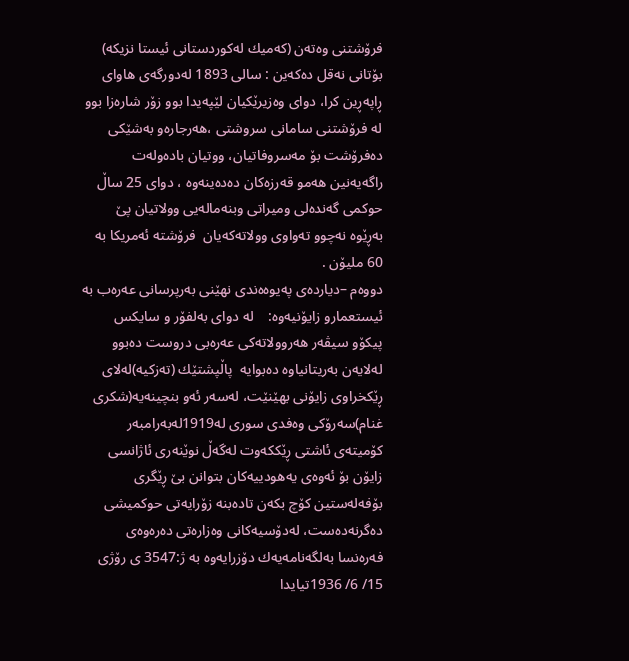فرۆشتنی وەتەن (كەمیك لەكوردستانی ئیستا نزیكە) بۆتانى نەقل دەکەین : سالی 1893 لەدورگەی هاوای ڕاپەڕین كرا، دوای وەزیرێكیان لێپەیدا بوو زۆر شارەزا بوو لە فرۆشتنی سامانی سروشتی ،هەرجارەو بەشێكی دەفرۆشت بۆ مەسروفاتیان، ووتیان بادەولەت راگەیەنین هەمو قەرزەكان دەدەینەوە ، دوای 25 ساڵ حوكمی گەندەلی ومیراتی وبنەمالەیی وولاتیان پێ بەڕێوە نەچوو تەواوى وولاتەکەیان  فرۆشتە ئەمریكا بە 60 ملیۆن .
دووه‌م –دیارده‌ی په‌یوه‌ه‌ندی نهێنی به‌رپرسانی عه‌ره‌ب به‌ ئیستعمارو زایۆنیه‌وه‌:    له‌ دوای بەلفۆر و سایكس پیكۆو سیڤه‌ر هەروولاتەكی عەرەبی دروست دەبوو لەلایەن بەریتانیاوە دەبوایە  پاڵپشتێك (تەزكیە)لەلای ڕێكخراوی زایۆنی بهێنێت، لەسەر ئەو بنچینەیە(شكری غنام)سەرۆكی وەفدی سوری لە1919لەبەرامبەر كۆمیتەی ئاشتی ڕێككەوت لەگەڵ نوێنەری ئاژانسی زایۆن بۆ ئەوەی یەهودییەكان بتوانن بێ‌ ڕێگری بۆفەلەستین كۆچ بكەن تادەبنە زۆرایەتی حوكمیشی دەگرنەده‌ست، له‌دۆسیه‌كانى وه‌زاره‌تى ده‌ره‌وه‌ى فەرەنسا به‌لگه‌نامه‌یه‌ك دۆزرایه‌وه‌ به‌ ژ:3547 ى رۆژى 15/ 6/ 1936تیایدا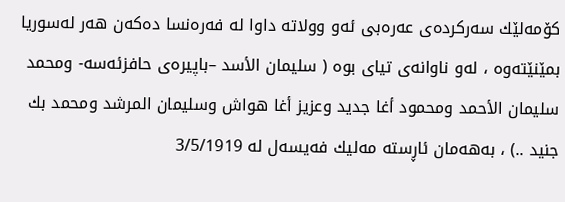كۆمه‌لێك سه‌ركرده‌ى عەرەبى ئه‌و وولاته‌ داوا له‌ فەرەنسا ده‌كه‌ن هه‌ر له‌سوریا بمێنێته‌وه‌ ، له‌و ناوانه‌ى تیای بوه‌ ( سلیمان الأسد –باپیره‌ی حافزئه‌سه- ومحمد سلیمان الأحمد ومحمود أغا جدید وعزیز أغا هواش وسلیمان المرشد ومحمد بك جنید ..) ، بەهەمان ئاڕستە مەلیك فەیسەل لە 3/5/1919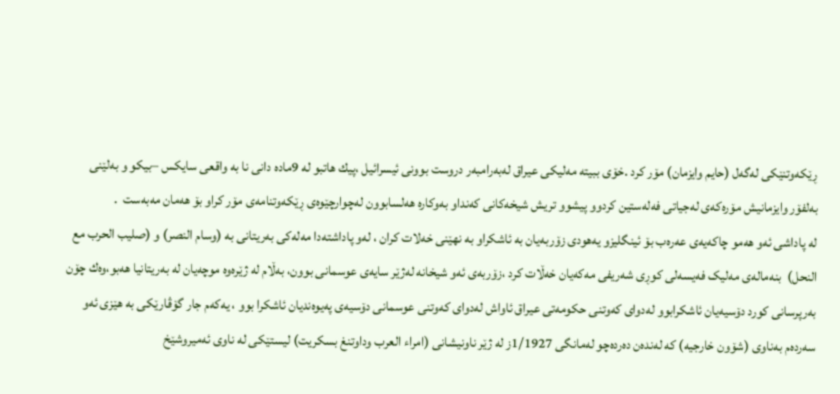ڕێكەوتنێكی لەگەل (حایم وایزمان) مۆر كرد .خۆی ببیتە مەلیكی عیراق لەبەرامبەر دروست بوونی ئیسرائیل ،پیك هاتبو له‌ 9ماده‌ دانى نا به‌ واقعى سایكس –بیكو و به‌لێنى به‌لفۆر وایزمانیش مۆره‌كه‌ى له‌جیاتى فەلەستین كردوو پیشوو تریش شیخەكانی كەنداو بەوكارە هەلسابوون له‌چوارچێوه‌ی ڕێكه‌وتنامه‌ی مۆر كراو بۆ هه‌مان مه‌به‌ست  .
لە پاداشی ئه‌و هه‌مو چاكه‌یه‌ی عه‌ره‌ب بۆ ئینگلیزو یه‌هودی زۆربه‌یان به‌ ئاشكراو به‌ نهێنی خه‌لات كران ، لەو پاداشتەدا مەلەكی بەریتانی بە (وسام النصر) و (صلیب الحرب مع النحل)  بنەمالەى مەلیک فەیسەلى کوڕى شەریفی مەکەیان خەڵات كرد ،زۆربه‌ى ئه‌و شیخانه‌ له‌ژێر سایه‌ى عوسمانى بوون، به‌ڵام له‌ ژێره‌وه‌ موچه‌یان له‌ به‌ریتانیا هه‌بو،وه‌ك چۆن به‌رپرسانی كورد دۆسیه‌یان ئاشكرابوو له‌دوای كه‌وتنی حكومه‌تی عیراق ئاواش له‌دوای كه‌وتنی عوسمانی دۆسیه‌ی په‌یوه‌‌ندیان ئاشكرا بوو ، یه‌كه‌م جار گۆڤارێكى به‌ هێزى ئه‌و سه‌رده‌م به‌ناوى (شۆون خارجیه‌) كه‌ له‌نده‌ن ده‌رده‌چو له‌مانگى 1/1927ز له‌ ژێر ناونیشانى (امراء العرب وداوتنغ بسكریت) لیستێكى له‌ ناوى ئه‌میروشێخ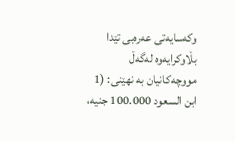وكه‌سایه‌تى عه‌ره‌بى تێدا بڵاوكرایه‌وه ‌له‌گه‌ڵ مووچه‌كانیان به‌ نهێنى: (1 ابن السعود 100.000 جنیه،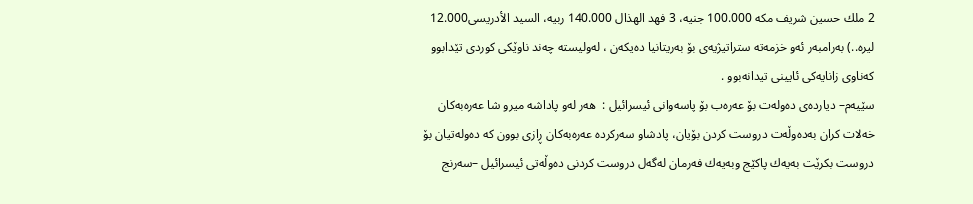2 ملك حسین شریف مكه‌ 100.000 جنیه، 3 فهد الهذال 140.000 ربیه‌، السید الأدریسی12.000 لیره‌..) به‌رامبه‌ر ئه‌و خزمه‌ته‌ ستراتیژیه‌ى بۆ به‌ریتانیا ده‌یكه‌ن ، له‌ولیسته‌ چه‌ند ناوێكی كوردی تێدابوو که‌ناوی زانایه‌كی ئایینی تیدانه‌بوو .
سێیه‌م– دیارده‌ی ده‌وله‌ت بۆ عه‌ره‌ب بۆ پاسه‌وانی ئیسرائیل :  هەر لەو پاداشە میرو شا عەرەبەكان  خەلات كران بەدەوڵەت دروست كردن بۆیان، پادشاو سەركردە عەرەبەكان ڕازی بوون كە دەولەتيان بۆ دروست بكرێت بەیەك پاكێج وبه‌یەك فەرمان لەگەل دروست كردنی ده‌وڵه‌تی ئیسرائیل –سەرنج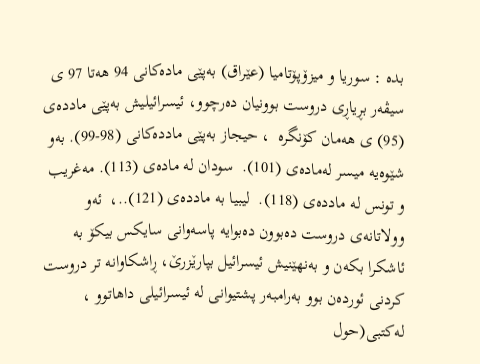بدە : سوریا و میزۆپۆتامیا (عێراق) بەپێی مادەكانی 94 هەتا 97 ى سیڤەر بڕیاڕی دروست بوونیان دەرچوو، ئیسرائیليش بەپێی ماددەی (95) ى هەمان كۆنگرە  ، حیجاز بەپێی ماددەكانی (98-99). بەو شێوەیە میسر لەمادەی (101).  سودان لە مادەی (113). مەغریب و تونس لە ماددەی (118).  لیبیا بە ماددەی (121)..،  ئه‌و وولاتانەى دروست دەبوون دەبوایە پاسەوانى سایکس بیکۆ بە ئاشکرا بکەن و بەنهێنیش ئیسرائیل بپارێزرێ، ڕاشكاوانه‌ تر دروست كردنى ئورده‌ن بوو به‌رامبه‌ر پشتیوانى له‌ ئیسرائیلى داهاتوو ،  له‌كتبى(حول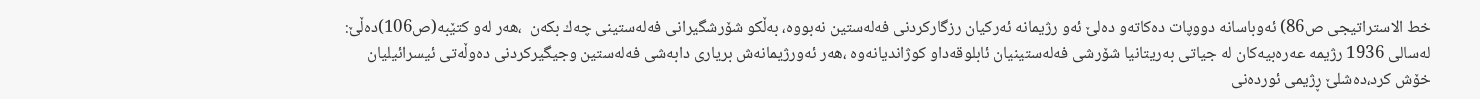خط الاستراتیجى ص86) ئه‌وباسانه‌ دووپات ده‌كاته‌و ده‌لێ ئه‌و رژیمانه‌ ئه‌ركیان رزگاركردنى فەلەستین نه‌بووه‌، به‌ڵكو شۆرشگیرانى فەلەستینى چه‌ك بكه‌ن  ،هه‌ر له‌و كتێبه‌(ص106)ده‌ڵێ: له‌سالى 1936 رژیمه‌ عەرەبیه‌كان له‌ جیاتى بەریتانیا شۆرشی فەلەستینیان ئابلوقه‌داو كوژاندیانه‌وه‌ ،هه‌ر ئه‌ورژیمانه‌ش بریارى دابه‌شی فەلەستین وجیگیركردنى ده‌وڵه‌تى ئیسرائیلیان خۆش كرد،ده‌شلێ ڕژیمى ئورده‌نى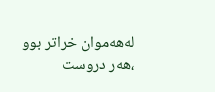له‌هه‌موان خراتر بوو ،هه‌ر دروست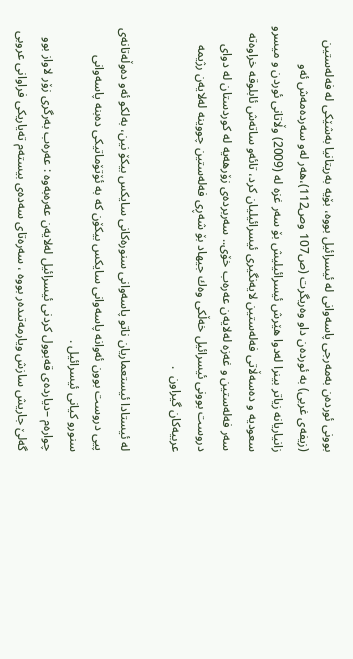بوونى ئورده‌ن به‌مه‌رجى پاسه‌وانى له‌ ئیسرائیل بووه‌، بۆیه‌ بەریتانیا به‌شێكى له‌ فەلەستین (زیفه‌ى غربى) به‌ ئورده‌ن داو وه‌ریگرت (ص107 وص112)،هه‌ر له‌و سه‌رده‌مه‌ش ئه‌و زانیاریانه‌ زیاتر بینرا له‌دوا هێرش ئیسرائیلیش بۆ سه‌ر غزه‌ له‌ (2009) وڵاتانى ئوردن و میسرو سعودیه‌ و ده‌سه‌ڵاتى فەلەستین لایه‌نگیرى ئیسرائیلیان كرد، تائه‌و ساته‌ش ئابلوقه‌ خراوه‌ته‌ سه‌ر فەلەستین و غه‌زه‌ له‌لایه‌ن عه‌ره‌ب خۆى.. سه‌ربرده‌ى زۆرهه‌یه‌ له‌ كوردستان له‌ دواى دروست بوونى ئیسرائیل خه‌ڵكى وه‌ك جیهاد بۆ شه‌ڕى فەلەستین چووینه‌ له‌لایه‌ن رژیمه‌ عربیه‌كان گیراون  .

له‌ ئیستادا ئیستعماریان ناتو پاسه‌وانی سنوره‌كانی سایكس بیكۆ نین، به‌لكو ئه‌و ده‌وڵه‌تانه‌ی پیی دروست بوون ئه‌وانه‌ پاسه‌وانی سایكس بیكۆن كه‌ به‌ ئۆتۆماتیكی ده‌بنه‌ پاسه‌وانی سنورو كیانی ئیسرائیل .
چواره‌م –دیارده‌ی قه‌بوول كردنی ئیسرائیل له‌لایه‌ن عه‌ره‌به‌وه‌ : عەرەب به‌رگرى زۆر لاواز بوو گه‌لێ جاریش سازش ویارمه‌تىدەر بووه‌ ، سه‌ره‌تاى سه‌ده‌ى بیسته‌م ته‌یاریكى فراوانى عروبى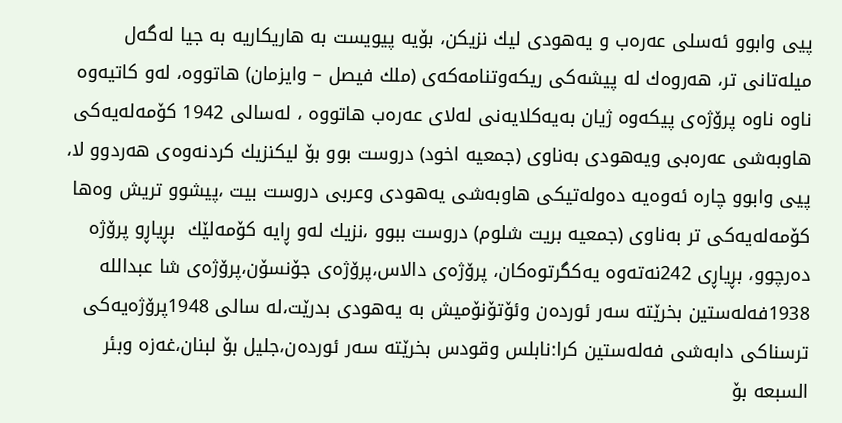پیی وابوو ئه‌سلى عه‌ره‌ب و یه‌هودى لیك نزیكن، بۆیه‌ پیویست به‌ هاریكاریه‌ به‌ جیا له‌گه‌ل میله‌تانى تر، هه‌روه‌ك له‌ پیشه‌كى ریكه‌وتنامه‌كه‌ى (ملك فیصل – وایزمان) هاتووه، له‌و كاتیه‌وه‌ ناوە ناوە پرۆژەى پیکەوە ژیان بەیەکلایەنى لەلاى عەرەب هاتووە ، له‌سالى 1942 كۆمه‌له‌یه‌كى هاوبه‌شی عەرەبى ویه‌هودى به‌ناوى (جمعیه‌ اخود) دروست بوو بۆ لیكنزیك كردنه‌وه‌ى هه‌ردوو لا، پیی وابوو چاره‌ ئه‌وه‌یه‌ ده‌وله‌تیكى هاوبه‌شى یه‌هودى وعربى دروست بیت ،پیشوو تریش وه‌ها كۆمه‌له‌یه‌كى تر به‌ناوى (جمعیه‌ بریت شلوم) دروست ببوو ،نزیك له‌و ڕایه‌ كۆمه‌لێك  بڕیاڕو پرۆژه‌ ده‌رچوو، بڕیاڕى 242نه‌ته‌وه‌ یه‌كگرتوه‌كان، پرۆژه‌ى دالاس،پرۆژه‌ى جۆنسۆن،پرۆژه‌ى شا عبدالله‌ 1938فەلەستین بخرێته‌ سه‌ر ئورده‌ن وئۆتۆنۆمیش به‌ یه‌هودى بدرێت،له‌ سالى 1948پرۆژه‌یه‌كى ترسناكى دابه‌شى فەلەستین كرا:نابلس وقودس بخرێته‌ سه‌ر ئورده‌ن،جلیل بۆ لبنان،غه‌زه‌ وبئر السبعه‌ بۆ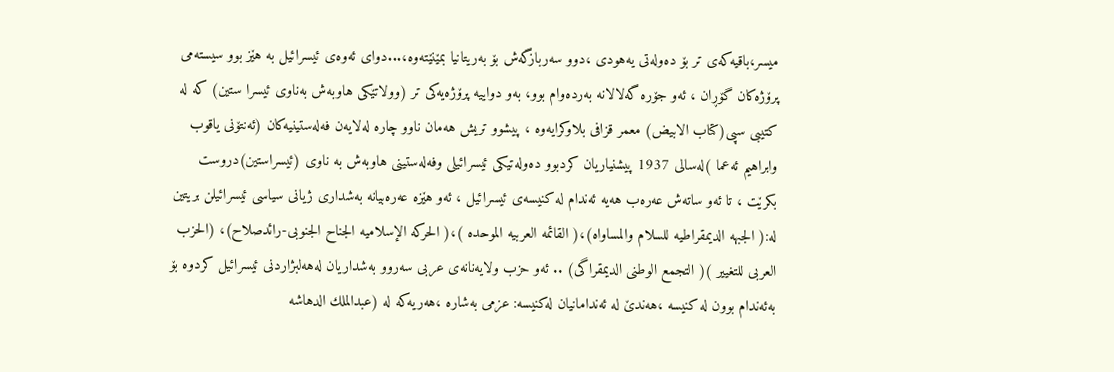میسر،باقیه‌كه‌ى تر بۆ ده‌وله‌تى یه‌هودى ،دوو سه‌ربازگه‌ش بۆ بەریتانیا بمێنێته‌وه‌،...دواى ئه‌وه‌ى ئیسرائیل به‌ هێز بوو سیسته‌مى پرۆژه‌كان گۆڕان ، ئه‌و جۆره‌ گه‌لالانه‌ به‌رده‌وام بوو، به‌و دواییه‌ پرۆژه‌یه‌كى تر (وولاتێكى هاوبه‌ش به‌ناوى ئیسرا ستین) كه‌ له‌ كتیبى سپى(كتاب الابیض) معمر قزافى بلاوكرایه‌وه‌ ، پیشوو تریش هه‌مان ناوو چاره‌ له‌لایه‌ن فەلەستینیه‌كان (ئه‌نتۆنى یاقوب وابراهیم ئه‌عما )له‌سالى 1937 پیشنیاریان كردبوو ده‌وله‌تیكى ئیسرائیلى وفەلەستینى هاوبه‌ش به‌ ناوى (ئیسراستین)دروست بكرێت ، تا ئه‌و ساته‌ش عەرەب هه‌یه‌ ئه‌ندام له‌ كنیسه‌ى ئیسرائیل ، ئه‌و هێزه‌ عەرەبیانه‌ به‌شدارى ژیانى سیاسی ئیسرائیلن بریتین له‌:( الجبهه‌ الدیمقراطیه‌ للسلام والمساواه‌)،( القائمه‌ العربیه‌ الموحده‌ )،( الحركه‌ الإسلامیه‌ الجناح الجنوبی-رائدصلاح)، (الحزب العربی للتغییر )( التجمع الوطنی الدیمقراگی) .. ئه‌و حزب ولایه‌نانه‌ى عربى سه‌روو به‌شداریان له‌هه‌لبژاردنى ئیسرائیل كردوه‌ بۆ به‌ئه‌ندام بوون له‌ كنیسه‌ ،هه‌ندێ له‌ ئه‌ندامانیان له‌كنیسه‌: عزمى به‌شاره‌ ،هه‌ریه‌كه‌ له‌ (عبدالملك الدهاشه‌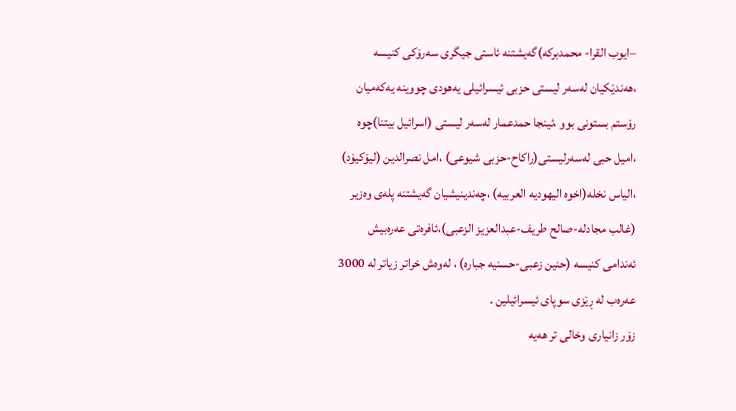–ایوب القرا- محمدبركه‌)گه‌یشتنه‌ ئاستى جیگرى سه‌رۆكى كنیسه‌ ،هه‌ندێكیان له‌سه‌ر لیستى حزبى ئیسرائیلى یه‌هودى چووینه‌ یه‌كه‌میان رۆستم بستونى بوو ،ئینجا حمدعمار له‌سه‌ر لیستى (اسرائیل بیتنا)چوه‌ ،امیل حبی له‌سه‌رلیستى(راكاح-حزبى شیوعى) ،امل نصرالدین (لیۆكیۆد) ،الیاس نخله‌(اخوه‌ الیهودیه‌ العربیه‌) ،چه‌ندینیشیان گه‌یشتنه‌ پله‌ى وه‌زیر (غالب مجادله‌-صالح طریف-عبدالعزیز الزعبى)،ئافره‌تى عەرەبیش ئه‌ندامى كنیسه‌ (حنین زعبى-حسنیه‌ جباره‌) ، له‌وه‌ش خراتر زیاتر له‌ 3000 عه‌ره‌ب له‌ ڕێزی سوپای ئیسرائیلین .
زۆر زانیاری وخالی تر هه‌یه‌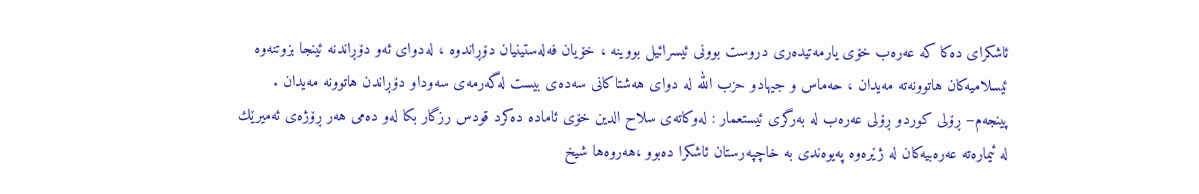ئاشكرای ده‌كا كه‌ عه‌ره‌ب خۆی یارمه‌تیده‌ری دروست بوونی ئیسرائیل بووینه‌ ، خۆیان فەلەستینیان دۆڕاندوه‌ ، له‌دوای ئه‌و دۆڕاندنه‌ ئینجا بزوتنه‌وه‌ ئیسلامیه‌كان هاتوونه‌ته‌ مه‌یدان ، حه‌ماس و جیهادو حزب الله له‌ دوای هه‌شتاكانی سه‌ده‌ی بیست له‌گه‌رمه‌ی سه‌وداو دۆڕاندن هاتوونه‌ مه‌یدان .
پینجه‌م– ڕۆلی كوردو ڕۆلی عه‌ره‌ب له‌ به‌رگری ئیستعمار : له‌وكاته‌ی سلاح الدین خۆی ئاماده‌ ده‌كرد قودس رزگار بكا له‌و ده‌می هه‌ر ڕۆژه‌ی ئه‌میرێك له‌ ئیماره‌ته‌ عەرەبیه‌كان له‌ ژێره‌وه‌ په‌یوه‌ندی به‌ خاچپه‌رستان ئاشكرا ده‌بوو ،هه‌روەها شیخ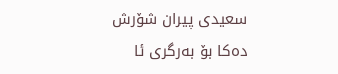سعیدی پیران شۆرش دەكا بۆ بەرگری ئا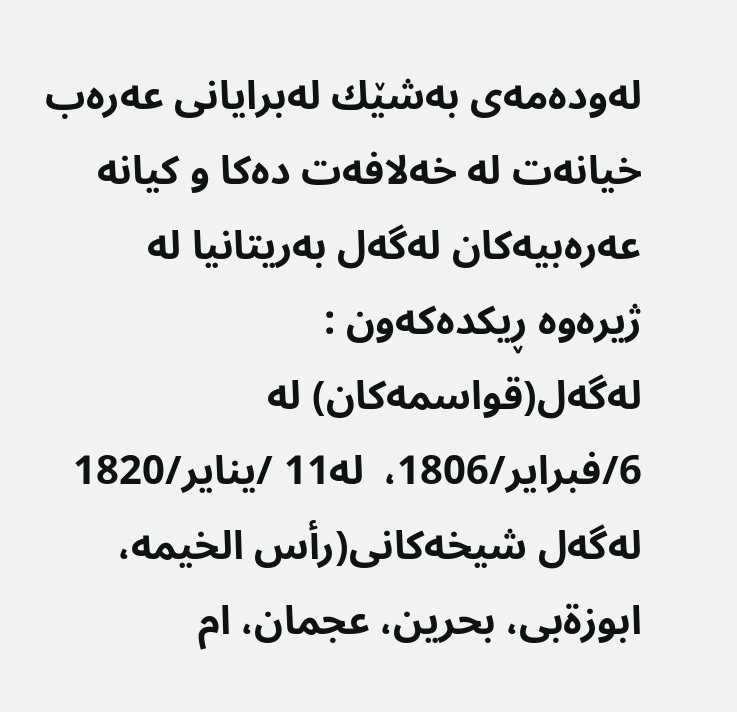لەودەمەی بەشێك لەبرایانی عەرەب خیانەت لە خەلافەت دەكا و كیانە عەرەبیەكان لەگەل بەریتانیا لە ژیرەوە ڕیكدەكەون : لەگەل(قواسمەكان) لە 6/فبرایر/1806،  لە11 /ینایر/1820 لەگەل شیخەكانی(رأس الخیمە، ابوزةبی، بحرین، عجمان، ام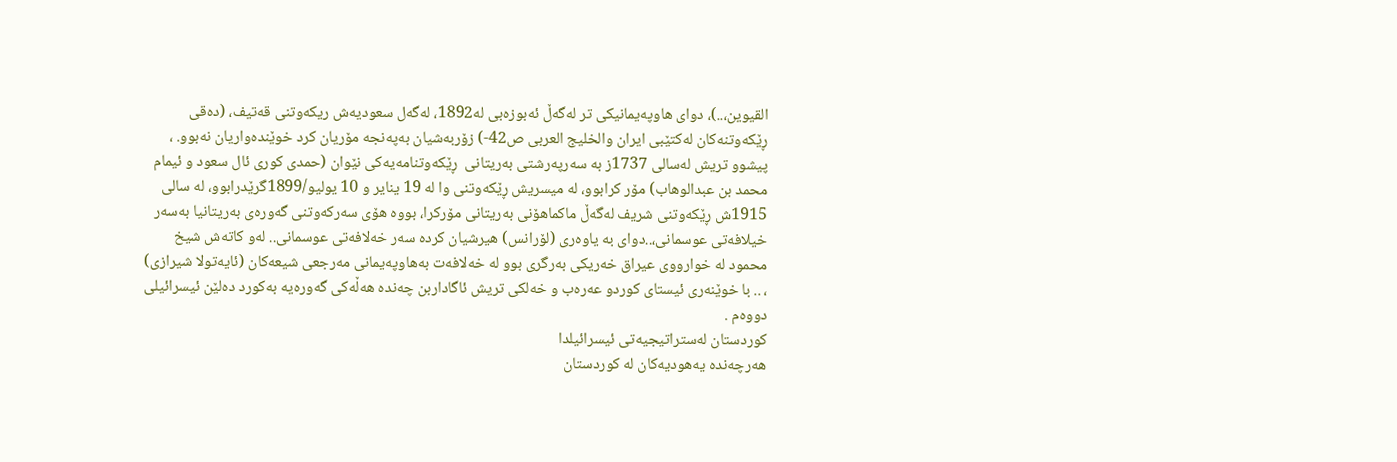القیوین،..)، دوای هاوپەیمانیكی تر لەگەڵ ئەبوزەبی لە1892، لەگەل سعودیەش ریكەوتنی قەتیف، (ده‌قى ڕێكه‌وتنه‌كان له‌كتێبى ایران والخلیج العربى ص42-) زۆربه‌شیان به‌په‌نجه‌ مۆریان كرد خوێنده‌واریان نه‌بوو. ، پیشوو تریش له‌سالى 1737ز به‌ سه‌رپه‌رشتى به‌ریتانى  ڕێكه‌وتنامه‌یه‌كى نێوان (حمدى كورى ئال سعود و ئیمام محمد بن عبدالوهاب) مۆر كرابوو، له‌ میسريش ڕێكه‌وتنى وا له‌ 19 ینایر و 10 یولیو/1899گرێدرابوو، له‌ سالى 1915ش ڕێكه‌وتنى شریف له‌گه‌ڵ ماكماهۆنى به‌ریتانى مۆركرا، بووه‌ هۆى سه‌ركه‌وتنى گه‌وره‌ى به‌ریتانیا به‌سه‌ر خیلافه‌تى عوسمانى،..دوای بە یاوەری (لۆرانس) هیرشیان كردە سەر خەلافەتی عوسمانی.. لەو كاتەش شیخ محمود لە خوارووی عیراق خەریكی بەرگری بوو لە خەلافەت به‌هاوپه‌یمانی مه‌ر‌جعی شیعه‌كان (ئایه‌تولا شیرازی) ، .. با خوێنه‌ری ئیستای كوردو عه‌ره‌ب و خه‌لكی تریش ئاگاداربن چه‌نده‌ هەڵەکی گەورەیە به‌كورد ده‌لێن ئیسرائیلی دووه‌م .
كوردستان له‌ستراتیجیه‌تی ئیسرائیلدا
هەرچەندە یەهودیەکان لە کوردستان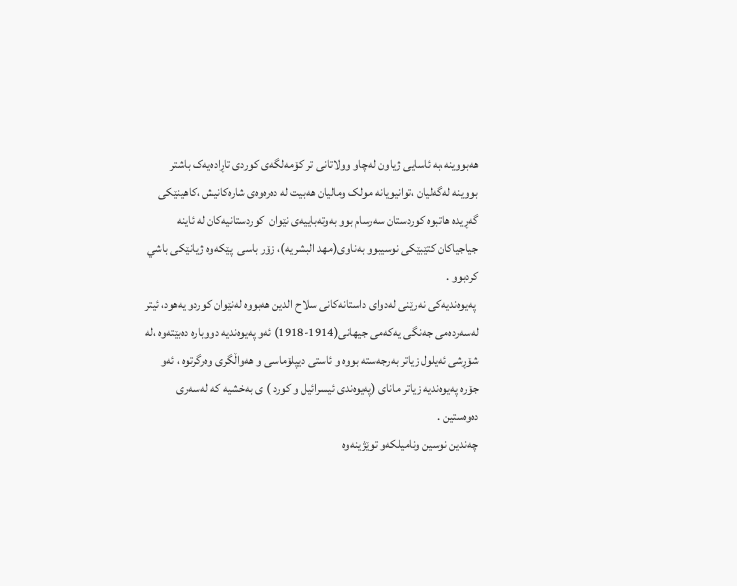هەبووینە،بە ئاسایی ژیاون لەچاو وولاتانى تر کۆمەلگەى کوردی تاڕادەیەک باشتر بووینە لەگەلیان ،توانیویانە مولک ومالیان هەبیت لە دەرەوەى شارەکانیش ،كاهینێكى گه‌ڕیده‌ هاتبوه‌ كوردستان سه‌رسام بوو به‌وته‌باییه‌ى نێوان  كوردستانیه‌كان له‌ ئاینه‌ جیاجیاكان كتێبێكى نوسیبوو به‌ناوى(مهد البشریه‌)، زۆر باسی  پێكه‌وه‌ ژیانێكی باشي كردبوو .
 په‌یوه‌ندیه‌كی نه‌رێنی له‌دوای داستانه‌كانی سلاح الدین هه‌بووه‌ له‌نێوان كوردو یه‌هود، ئیتر له‌سه‌رده‌می جه‌نگی یەکەمی جیهانی(1914-1918) ئه‌و په‌یوه‌ندیه‌ دووباره‌ ده‌بێته‌وه‌ ،له‌ شۆڕشی ئه‌یلول زیاتر به‌رجه‌سته‌ بووه ‌و ئاستی دیپلۆماسی و هه‌واڵگری وه‌رگرتوه‌ ، ئه‌و جۆره‌ په‌یوه‌ندیه‌ زیاتر مانای (په‌یوه‌ندی ئیسرائیل و كورد ) ی به‌خشیه‌ كه‌ له‌سه‌ری ده‌وه‌ستین .
چەندین نوسین ونامیلكەو توێژینەوە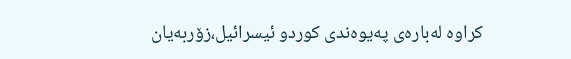كراوە لەبارەی پەیوەندی كوردو ئیسرائیل،زۆربەیان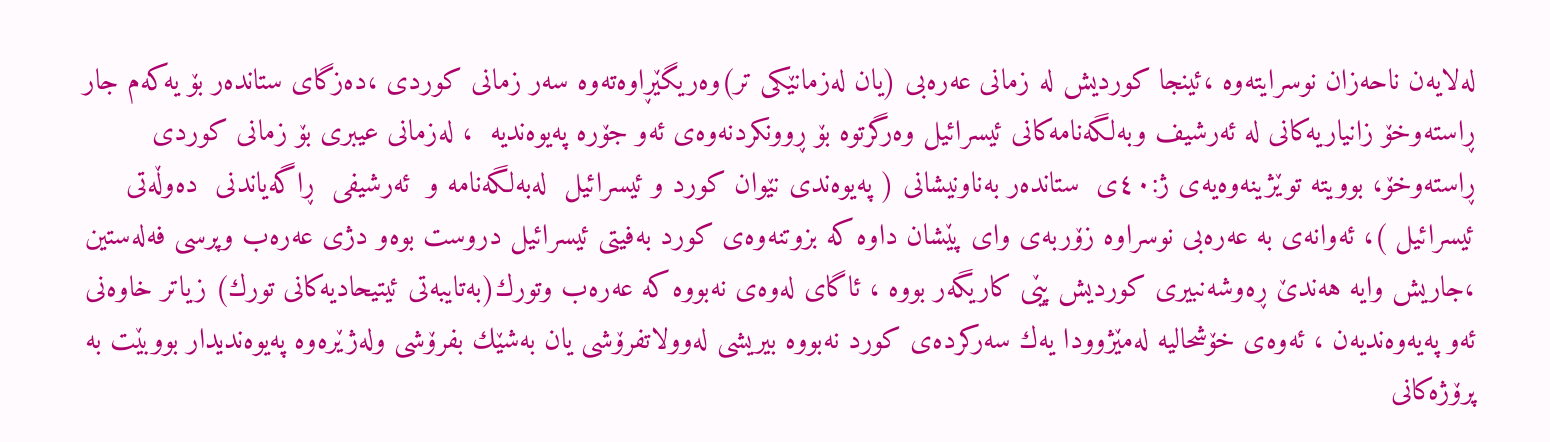لەلایەن ناحەزان نوسرایتەوە ،ئینجا كوردیش لە زمانی عەرەبی (یان لەزمانێكی تر)وەریگێڕاوەتەوە سەر زمانی كوردی ،ده‌زگای ستانده‌ر بۆ یه‌كه‌م جار ڕاستەوخۆ زانیاریەكانی لە ئەرشیف وبەلگەنامەكانی ئیسرائیل وەرگرتوە بۆ ڕوونكردنه‌وه‌ی ئه‌و جۆره‌ په‌یوه‌ندیه‌  ، لەزمانی عیبری بۆ زمانی كوردی ڕاسته‌وخۆ، بوویتە توێژینەوەیەى ژ:٤٠ى  ستاندەر به‌ناونیشانی ( په‌یوه‌ندی نێوان کورد و ئیسرائیل  له‌بەلگەنامە و  ئه‌رشیفی  ڕاگه‌یاندنی  ده‌وڵه‌تی ئیسرائیل )، ئەوانەی بە عەرەبی نوسراوە زۆربەی وای پێشان داوە كە بزوتنەوەی كورد بەفیتی ئیسرائیل دروست بوەو دژی عەرەب وپرسی فەلەستین ،جاریش وایە هەندێ ڕەوشەنبیری كوردیش پێی كاریگەر بووە ، ئاگای لەوەی نەبووە كە عه‌ره‌ب وتورك(به‌تایبه‌تی ئیتیحادیه‌كانی تورك) زیاتر خاوه‌نی ئه‌و په‌یه‌وه‌ندیه‌ن ، ئەوەی خۆشحالیە لەمێژوودا یەك سەركردەی كورد نەبووە بیریشی لەوولاتفرۆشی یان بەشێك بفرۆشی وله‌ژێره‌وه‌ په‌یوه‌ندیدار بووبێت به‌ پرۆژه‌كانی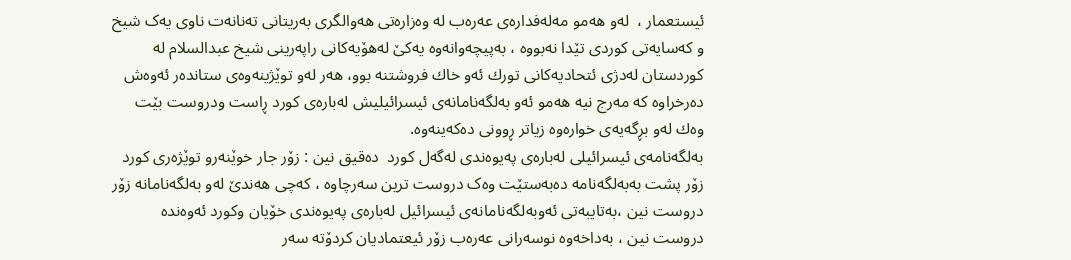ئیستعمار ،  لەو هەمو مەلەفدارەى عەرەب لە وەزارەتى هەوالگرى بەریتانى تەنانەت ناوى یەک شیخ و کەسایەتى کوردى تێدا نەبووە ، بەپیچەوانەوە یەكێ‌ لەهۆیەكانی راپەرینی شیخ عبدالسلام لە كوردستان لەدژی ئتحادیەكانی تورك ئەو خاك فروشتنە بوو، هەر لەو توێژینەوەى ستاندەر ئەوەش دەرخراوە کە مەرج نیە هەمو ئەو بەلگەنامانەى ئیسرائیلیش لەبارەى کورد ڕاست ودروست بێت وه‌ك له‌و بڕگه‌یه‌ی خواره‌وه‌ زیاتر ڕوونی ده‌كه‌ینه‌وه.
به‌لگه‌نامه‌ی ئیسرائیلی له‌باره‌ی پەیوەندى لەگەل کورد  ده‌قیق نین : زۆر جار خوێنەرو توێژەرى کورد زۆر پشت بەبەلگەنامە دەبەستێت وەک دروست ترین سەرچاوە ، کەچى هەندێ لەو بەلگەنامانە زۆر دروست نین ،بەتایبەتى ئەوبەلگەنامانەى ئیسرائیل لەبارەى پەیوەندى خۆیان وکورد ئەوەندە دروست نین ، بەداخەوە نوسەرانى عەرەب زۆر ئیعتمادیان کردۆتە سەر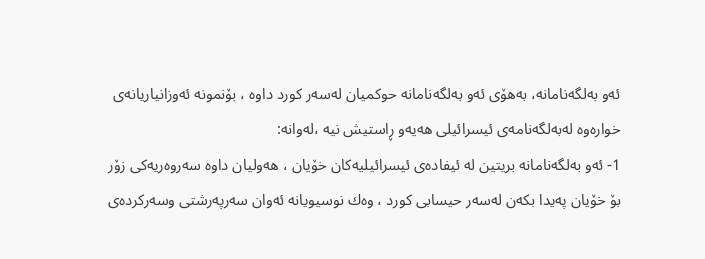ئەو بەلگەنامانە، به‌هۆی ئه‌و به‌لگه‌نامانه‌ حوكمیان له‌سه‌ر كورد داوه‌ ، بۆنمونە ئەوزانیاریانەى خوارەوە لەبەلگەنامەى ئیسرائیلی هەیەو ڕاستیش نیە ،لەوانە:
1- ئەو بەلگەنامانە بریتین لە ئیفادەی ئیسرائیلیەكان خۆیان ، هەولیان داوە سەروەریەكی زۆر بۆ خۆیان پەیدا بكەن لەسەر حیسابی كورد ، وەك نوسیویانە ئەوان سەرپەرشتی وسەركردەی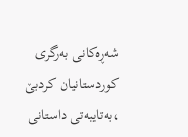شەڕەكانی بەرگری كوردستانیان كردبێ ،بەتایبەتی داستانی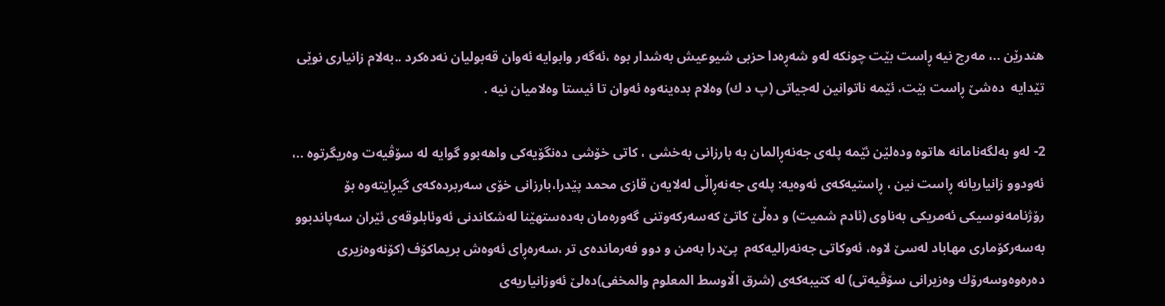هندرێن ..، مەرج نیە ڕاست بێت چونكە لەو شەڕەدا حزبی شیوعیش بەشدار بوە ،ئەگەر وابوایە ئەوان قەبولیان نەدەكرد ..بەلام زانیاری نوێى تێدایە  دەشێ ڕاست بێت، ئێمە ناتوانین لەجیاتی (پ د ك) وەلام بدەینەوە ئەوان تا ئیستا وەلامیان نیە .

2- لەو بەلگەنامانە هاتوە ودەلێن ئێمە پلەی جەنەڕالمان بە بارزانی بەخشی ، كاتی خۆشی دەنگۆیەكی واهەبوو گوایە لە سۆڤیەت وەریگرتوە ..، ئەودوو زانیاریانە ڕاست نین ، ڕاستیەكەی ئەوەیە: پلەی جەنەڕاڵی لەلایەن قازی محمد پێدرا،بارزانی خۆی سەربردەكەی گیڕایتەوە بۆ رۆژنامەنوسیكی ئەمریكی به‌ناوی (ئادم شمیت) و دەڵێ‌ كاتێ‌ كەسەركەوتنی گەورەمان بەدەستهێنا لەشكاندنی ئەوئابلوقەی ئێران سەپاندبوو بەسەركۆماری مهاباد لەسێ‌ لاوە، ئەوكاتی جەنەرالیەكەم  پێ‌درا بەمن و دوو فەرماندەی تر ،سەرەڕای ئەوەش بریماكۆف (كۆنەوەزیری دەرەوەوسەرۆك وەزیرانی سۆڤیەتی) لە كتیبەكەی (شرق اڵاوسط المعلوم والمخفی)دەلێ‌ ئەوزانیاریەی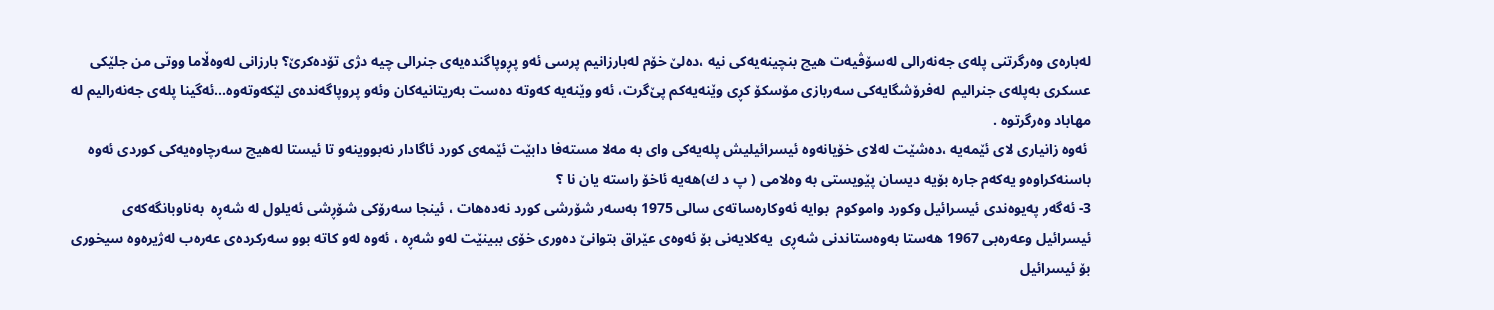لەبارەی وەرگرتنی پلەی جەنەرالی لەسۆڤیەت هیچ بنچینەیەكی نیە ،دەلێ‌ خۆم لەبارزانیم پرسی ئەو پڕوپاگندەیەی جنرالی چیە دژی تۆدەكرێ؟ بارزانی لەوەڵاما ووتی من جلێكی عسكری بەپلەی جنرالیم  لەفرۆشگایەكی سەربازی مۆسكۆ كڕی وێنەیەكم پێ‌گرت، ئەو وێنەیە كەوتە دەست بەریتانیەكان وئەو پروپاگەندەی لێكەوتەوە...ئەگینا پلەى جەنەرالیم لە مهاباد وەرگرتوە .
 ئەوە زانیاری لای ئێمەیە ،دەشێت لەلای خۆیانەوە ئیسرائیلیش پلەیەكی وای بە مەلا مستەفا دابێت ئێمەی كورد ئاگادار نەبووینەو تا ئیستا لەهیچ سەرچاوەیەكی كوردی ئەوە باسنەكراوەو یەكەم جارە بۆیە دیسان پێویستی بە وەلامی ( پ د ك)هەیە ئاخۆ راستە یان نا ؟
3- ئەگەر پەیوەندی ئیسرائیل وكورد واموكوم  بوایە ئەوكارەساتەی سالی 1975 بەسەر شۆرشی كورد نەدەهات ، ئینجا سەرۆكی شۆڕشی ئەیلول لە شەڕە  بەناوبانگەكەی  ئیسرائیل وعەرەبی 1967 هەستا بەوەستاندنی شەڕی  یەكلایەنی بۆ ئەوەی عێراق بتوانێ دەوری خۆی ببینێت لەو شەڕە ، ئەوە لەو كاتە بوو سەركردەی عەرەب لەژیرەوە سیخوری بۆ ئیسرائیل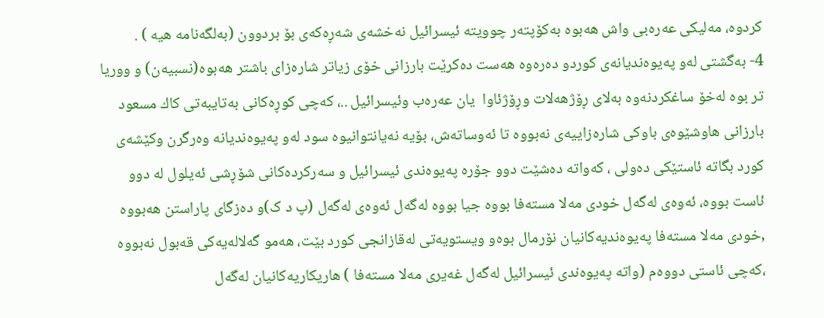كردوە، مه‌لیكی عەرەبی واش هەبوە بەكۆپتەر چوویتە ئیسرائیل نەخشەی شەڕەكەی بۆ بردوون (بەلگەنامە هیە ) .
4- بەگشتی لەو پەیوەندیانەی كوردو دەرەوە هەست دەكرێت بارزانی خۆی زیاتر شارەزای باشتر هەبوە(نسبیەن) و ووریا تر بوە لەخۆ ساغكردنەوە بەلای ڕۆژهەلات وڕۆژئاوا  یان عەرەب وئیسرائیل ..، كەچی كوڕەكانی بەتایبەتی كاك مسعود بارزانی هاوشێوەی باوکی شارەزاییەی نەبووە تا ئەوساتەش، بۆیە نەیانتوانیوە سود لەو پەیوەندیانە وەرگرن وكێشەی كورد بگاتە ئاستێكی دەولی ، کەواتە دەشێت دوو جۆرە پەیوەندى ئیسرائیل و سەرکردەکانى شۆڕشی ئەیلول لە دوو ئاست بووە، ئەوەى لەگەل خودى مەلا مستەفا بووە جیا بووە لەگەل ئەوەى لەگەل (پ د ک)و دەزگاى پاراستن هەبووە ,خودى مەلا مستەفا پەیوەندیەکانیان نۆرمال بوەو ویستویەتى لەقازانجى کورد بێت، هەمو گەلالەیەکى قەبول نەبووە ،کەچى ئاستى دووەم (واتە پەیوەندى ئیسرائیل لەگەل غەیرى مەلا مستەفا ) هاریکاریەکانیان لەگەل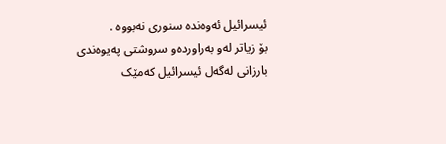ئیسرائیل ئەوەندە سنورى نەبووە .
بۆ زیاتر لەو بەراوردەو سروشتى پەیوەندى بارزانى لەگەل ئیسرائیل کەمێک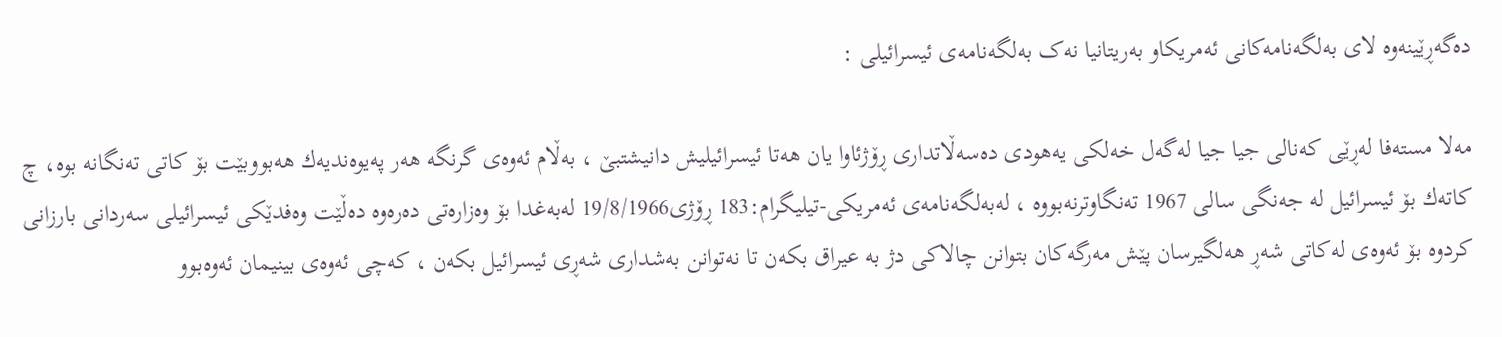دەگەڕێینەوە لاى بەلگەنامەکانى ئەمریکاو بەریتانیا نەک بەلگەنامەى ئیسرائیلی :

مه‌لا مسته‌فا له‌ڕێى كه‌نالى جیا جیا له‌گه‌ل خه‌لكى یه‌هودى ده‌سه‌ڵاتدارى ڕۆژئاوا یان هه‌تا ئیسرائیلیش دانیشتبێ ، به‌ڵام ئه‌وه‌ى گرنگه‌ هه‌ر په‌یوه‌ندیه‌ك هه‌بووبێت بۆ كاتى ته‌نگانه‌ بوه‌، چ كاته‌ك بۆ ئیسرائیل له‌ جه‌نگى سالى 1967 ته‌نگاوترنه‌بووه‌ ، له‌به‌لگه‌نامه‌ى ئه‌مریكى-تیلیگرام:183 ڕۆژى19/8/1966 له‌به‌غدا بۆ وه‌زاره‌تى ده‌ره‌وه‌ ده‌ڵێت وه‌فدێكى ئیسرائیلى سه‌ردانى بارزانى كردوه‌ بۆ ئه‌وه‌ى له‌كاتى شه‌ڕ هه‌لگیرسان پێش مه‌رگه‌كان بتوانن چالاكى دژ به‌ عیراق بكه‌ن تا نه‌توانن به‌شدارى شه‌ڕى ئیسرائیل بكه‌ن ، كه‌چى ئه‌وه‌ى بینیمان ئه‌وه‌بوو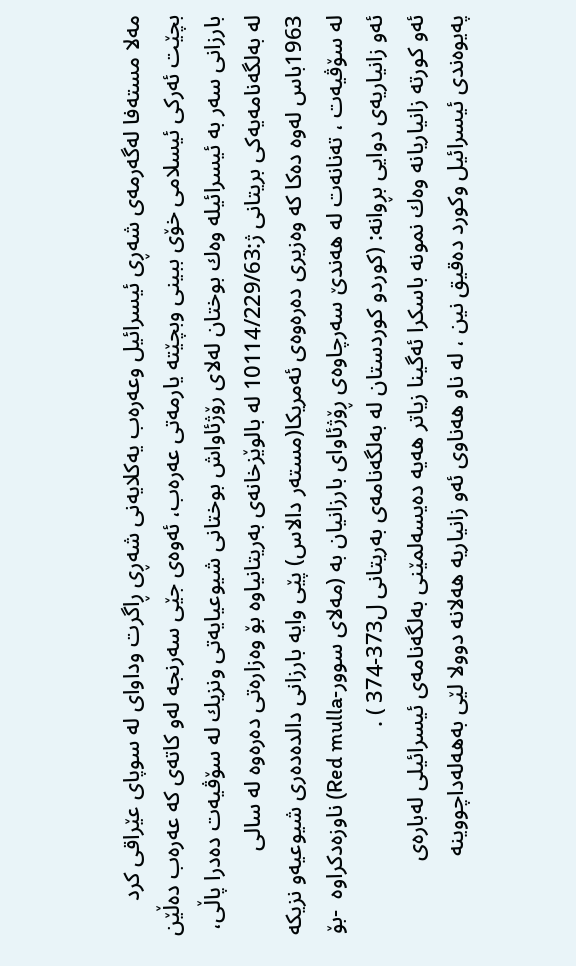مه‌لا مسته‌فا له‌گه‌رمه‌ى شه‌ڕى ئیسرائیل وعه‌ره‌ب یه‌كلایه‌نى شه‌ڕى ڕاگرت وداواى له‌ سوپاى عێراقى كرد بچێت ئه‌ركى ئیسلامى خۆى ببینى وبچێته‌ یارمه‌تى عه‌ره‌ب، ئه‌وه‌ى جێى سه‌رنجه ‌له‌و كاته‌ى كه‌ عه‌ره‌ب ده‌ڵێن  بارزانى سه‌ر به‌ ئیسرائیله‌ وه‌ك بوختان له‌لاى رۆژئاواش بوختانى شیوعیایه‌تى ونزیك له‌ سۆڤیه‌ت ده‌درا پاڵى، له‌ به‌لگه‌نامه‌یه‌كى بریتانى ژ:10114/229/63 له‌ بالوێزخانه‌ى به‌ریتانیاوه‌ بۆ وه‌زاره‌تى ده‌ره‌وه‌ له‌ سالى 1963باس له‌وه‌ ده‌كا كه‌ وه‌زیرى ده‌ره‌وه‌ى ئه‌مریكا(مسته‌ر دالاس) پێى وایه‌ بارزانى دالده‌ده‌رى شیوعیه‌و نزیكه‌ له‌ سۆڤیه‌ت ، ته‌نانه‌ت له‌ هه‌ندێ سه‌رچاوه‌ى ڕۆژئاواى بارزانیان به‌ (مه‌لاى سوور-Red mulla) ناوزەدکراوە  -بۆ ئەو زانیاریەى دوایی بڕوانە: (كوردو كوردستان له‌ به‌لگه‌نامه‌ى به‌ریتانى ل373-374 ) .
ئه‌و كورته‌ زانیاریانه‌ وه‌ك نمونه‌ باسكرا ئه‌گینا زیاتر هه‌یه‌ ده‌یسه‌لمێنی به‌لگه‌نامه‌ی ئیسرائیلی له‌باره‌ی په‌یوه‌ندی ئیسرائیل وكورد ده‌قیق نین ، له‌ ناو هه‌ناوی ئه‌و زانیاریه‌ هه‌لانه‌ دوولا لێی به‌هه‌له‌داچووینه‌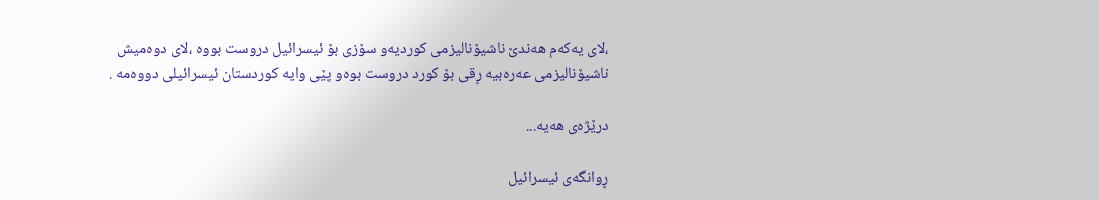،لای یه‌كه‌م هه‌ندێ ناشیۆنالیزمی كوردیه‌و سۆزی بۆ ئیسرائیل دروست بووه‌ ،لای دوه‌میش ناشیۆنالیزمی عه‌ره‌بیه‌ ڕقی بۆ كورد دروست بوه‌و پێی وایه‌ كوردستان ئیسرائیلی دووه‌مه‌ .

درێژەی هەیە...

ڕوانگه‌ی ئیسرائیل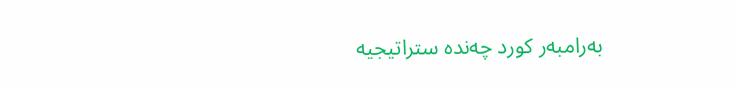به‌رامبه‌ر كورد چه‌نده‌ ستراتیجیه‌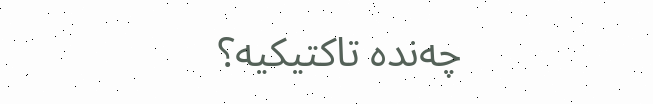چه‌نده‌ تاكتیكیه‌؟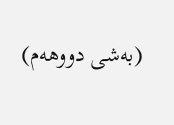(بەشی دووهەم)